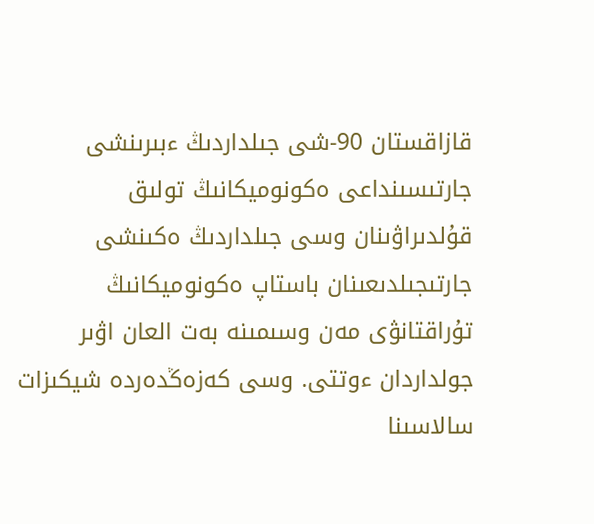قازاقستان 90-شى جىلداردىڭ ءبىرىنشى جارتىسىنداعى ەكونوميكانىڭ تولىق قۇلدىراۋىنان وسى جىلداردىڭ ەكىنشى جارتىجىلدىعىنان باستاپ ەكونوميكانىڭ تۇراقتانۋى مەن وسىمىنە بەت العان اۋىر جولداردان ءوتتى. وسى كەزەڭدەردە شيكىزات سالاسىنا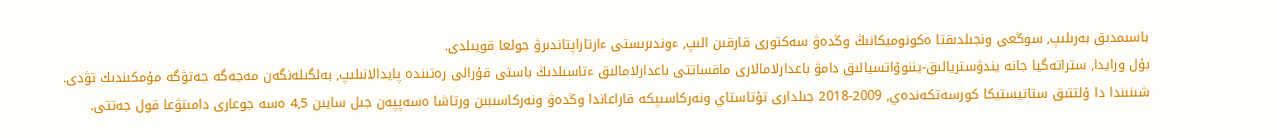باسىمدىق بەرىلىپ, سوڭعى ونجىلدىقتا ەكونوميكانىڭ وڭدەۋ سەكتورى قارقىن الىپ, ءوندىرىستى ءارتاراپتاندىرۋ جولعا قويىلدى.
بۇل ورايدا, ستراتەگيا جانە يندۋستريالىق-يننوۆاتسيالىق دامۋ باعدارلامالارى ماقساتتى باعدارلامالىق ءتاسىلدىڭ باستى قۇرالى رەتىندە پايدالانىلىپ, بەلگىلەنگەن مەجەگە جەتۋگە مۇمكىندىك تۋدى. شىنىندا دا ۇلتتىق ستاتيستيكا كورسەتكەندەي, 2009-2018 جىلدارى تۇتاستاي ونەركاسىپكە قاراعاندا وڭدەۋ ونەركاسىبىن ورتاشا ەسەپپەن جىل سايىن 4,5 ەسە جوعارى دامىتۋعا قول جەتتى.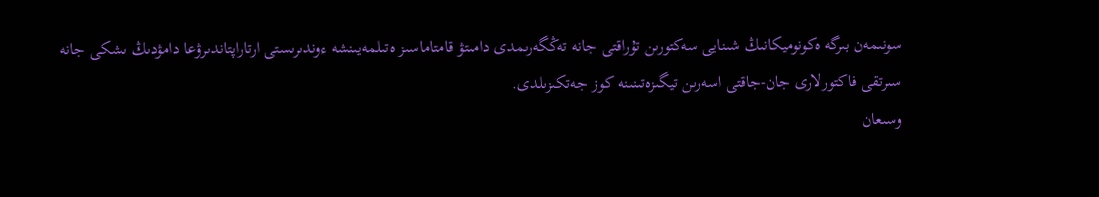سونىمەن بىرگە ەكونوميكانىڭ شىنايى سەكتورىن تۇراقتى جانە تەڭگەرىمدى دامىتۋ قامتاماسىز ەتىلمەيىنشە ءوندىرىستى ارتاراپتاندىرۋعا دامۋدىڭ ىشكى جانە سىرتقى فاكتورلارى جان-جاقتى اسەرىن تيگىزەتىنىنە كوز جەتكىزىلدى.
وسىعان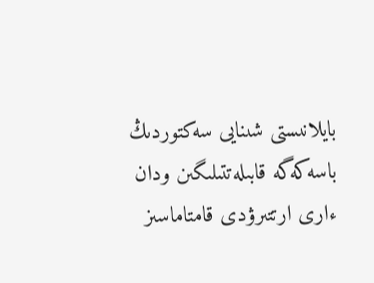بايلانىستى شىنايى سەكتوردىڭ باسەكەگە قابىلەتتىلىگىن ودان ءارى ارتتىرۋدى قامتاماسىز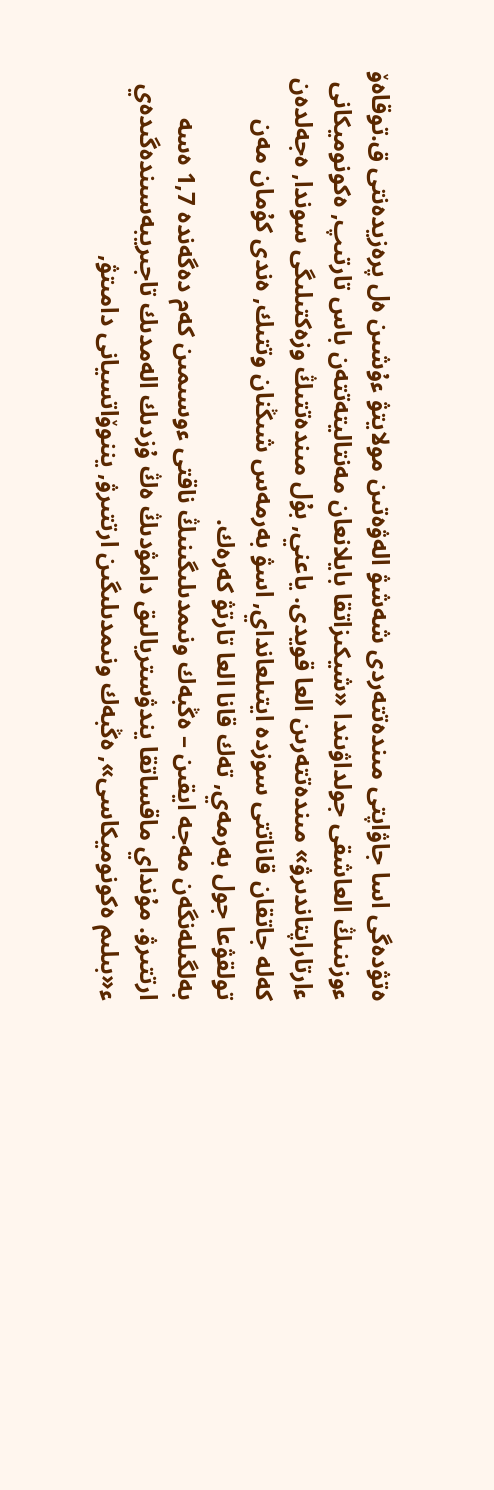ەتۋدەگى اسا جاۋاپتى مىندەتتەردى شەشۋ الەۋەتىن مولايتۋ ءۇشىن ەل پرەزيدەنتى ق.توقاەۆ ءوزىنىڭ العاشقى جولداۋىندا «شيكىزاتقا بايلانعان مەنتاليتەتتەن باس تارتىپ, ەكونوميكانى ءارتاراپتاندىرۋ» مىندەتتەرىن العا قويدى. ياعني, بۇل مىندەتتىڭ وزەكتىلىگى سوندا, ەجەلدەن كەلە جاتقان قاناتتى سوزدە ايتىلعانداي, اسۋ بەرمەس شىڭنان وتتىك, ەندى كۇمان مەن تولقۋعا جول بەرمەي, تەك قانا العا تارتۋ كەرەك.
بەلگىلەنگەن مەجە ايقىن – ەڭبەك ونىمدىلىگىنىڭ ناقتى ءوسىمىن كەم دەگەندە 1,7 ەسە ارتتىرۋ. مۇنداي ماقساتقا يندۋستريالىق دامۋدىڭ ەڭ ۇزدىك الەمدىك تاجىريبەسىندەگىدەي ء«بىلىم ەكونوميكاسى», ەڭبەك ونىمدىلىگىن ارتتىرۋ, يننوۆاتسيانى دامىتۋ,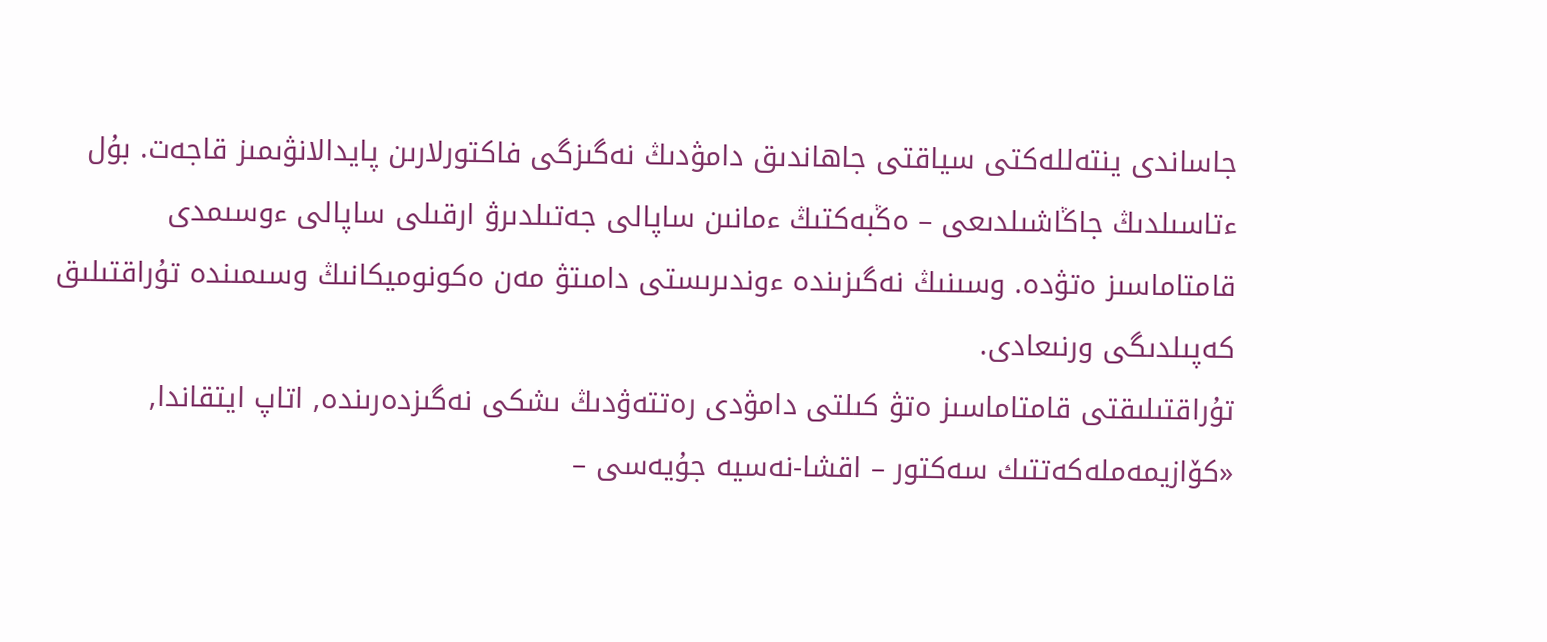جاساندى ينتەللەكتى سياقتى جاھاندىق دامۋدىڭ نەگىزگى فاكتورلارىن پايدالانۋىمىز قاجەت. بۇل ءتاسىلدىڭ جاڭاشىلدىعى – ەڭبەكتىڭ ءمانىن ساپالى جەتىلدىرۋ ارقىلى ساپالى ءوسىمدى قامتاماسىز ەتۋدە. وسىنىڭ نەگىزىندە ءوندىرىستى دامىتۋ مەن ەكونوميكانىڭ وسىمىندە تۇراقتىلىق كەپىلدىگى ورنىعادى.
تۇراقتىلىقتى قامتاماسىز ەتۋ كىلتى دامۋدى رەتتەۋدىڭ ىشكى نەگىزدەرىندە, اتاپ ايتقاندا, «كۆازيمەملەكەتتىك سەكتور – اقشا-نەسيە جۇيەسى –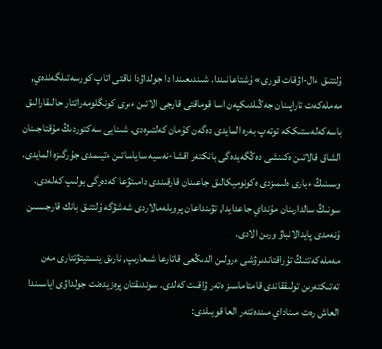ۇلتتىق ءال-اۋقات قورى» ۇشتاعانىندا. شىندىعىندا دا جولداۋدا ناقتى اتاپ كورسەتىلگەندەي, مەملەكەت تاراپىنان جەڭىلدىكپەن اسا قوماقتى قارجى الاتىن ءىرى كونگلومەراتتار حالىقارالىق باسەكەلەستىككە توتەپ بەرە المايدى دەگەن كۇمان كەلتىرەدى. شىنايى سەكتوردىڭ مۇقتاجىنان الشاق قالاتىن ەكىنشى دەڭگەيدەگى بانكتەر اقشا-نەسيە ساياساتىن ءتيىمدى جۇرگىزە المايدى. وسىنىڭ ءبارى ەلىمىزدى ەكونوميكالىق جاعىنان قارقىندى دامىتۋعا كەدەرگى بولىپ كەلەدى. سونىڭ سالدارىنان مۇنداي جاعدايدا, تۋىنداعان پروبلەمالاردى شەشۋگە ۇلتتىق بانك قارجىسىن ۇنەمدى پايدالانباۋ ورىن الادى.
مەملەكەتتىڭ تۇراقتاندىرۋشى ءرولىن الدىڭعى قاتارعا شىعارىپ, نارىق ينستيتۋتتارى مەن تەتىكتەرىن تولىققاندى قامتاماسىز ەتەر ۋاقىت كەلدى. سوندىقتان پرەزيدەنت جولداۋى اياسىندا العاش رەت مىناداي مىندەتتەر العا قويىلدى: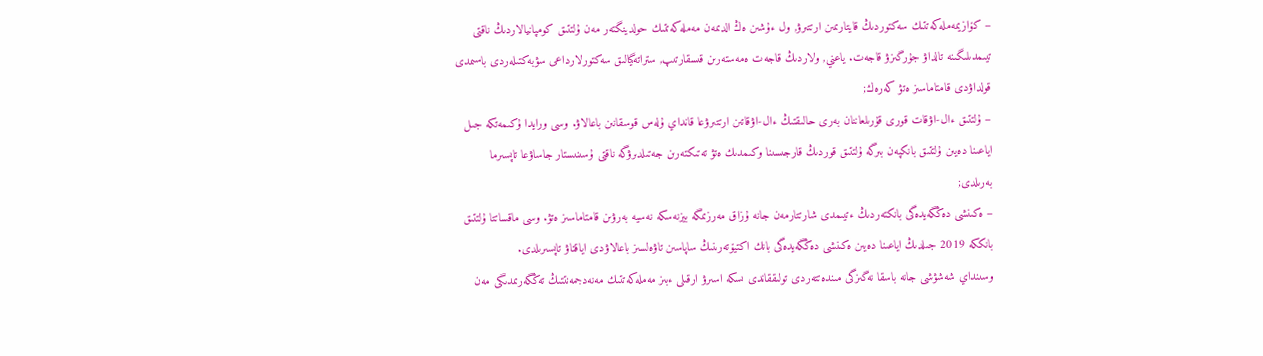– كۆازيمەملەكەتتىك سەكتوردىڭ قايتارىمىن ارتتىرۋ, ول ءۇشىن ەڭ الدىمەن مەملەكەتتىك حولدينگتەر مەن ۇلتتىق كومپانيالاردىڭ ناقتى تيىمدىلىگىنە تالداۋ جۇرگىزۋ قاجەت. ياعني, ولاردىڭ قاجەت ەمەستەرىن قىسقارتىپ, ستراتەگيالىق سەكتورلارداعى سۋبەكتىلەردى باسىمدى قولداۋدى قامتاماسىز ەتۋ كەرەك;
– ۇلتتىق ءال-اۋقات قورى قۇرىلعاننان بەرى حالىقتىڭ ءال-اۋقاتىن ارتتىرۋعا قانداي ۇلەس قوسقانىن باعالاۋ. وسى ورايدا ۇكىمەتكە جىل اياعىنا دەيىن ۇلتتىق بانكپەن بىرگە ۇلتتىق قوردىڭ قارجىسىنا وكىمدىك ەتۋ تەتىكتەرىن جەتىلدىرۋگە ناقتى ۇسىنىستار جاساۋعا تاپسىرما بەرىلدى;
– ەكىنشى دەڭگەيدەگى بانكتەردىڭ ءتيىمدى شارتتارمەن جانە ۇزاق مەرزىمگە بيزنەسكە نەسيە بەرۋىن قامتاماسىز ەتۋ. وسى ماقساتتا ۇلتتىق بانككە 2019 جىلدىڭ اياعىنا دەيىن ەكىنشى دەڭگەيدەگى بانك اكتيۆتەرىنىڭ ساپاسىن تاۋەلسىز باعالاۋدى اياقتاۋ تاپسىرىلدى.
وسىنداي شەشۋشى جانە باسقا نەگىزگى مىندەتتەردى تولىققاندى ىسكە اسىرۋ ارقىلى ءبىز مەملەكەتتىك مەنەدجمەنتتىڭ تەڭگەرىمدىگى مەن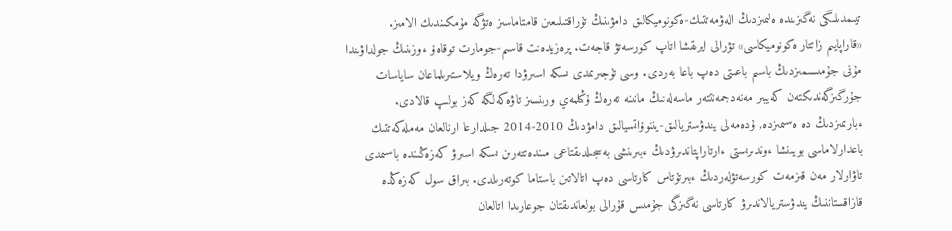تيىمدىلىگى نەگىزىندە ەلىمىزدىڭ الەۋمەتتىك-ەكونوميكالىق دامۋىنىڭ تۇراقتىلىعىن قامتاماسىز ەتۋگە مۇمكىندىك الامىز.
«قاراپايىم زاتتار ەكونوميكاسى» تۋرالى ايرىقشا اتاپ كورسەتۋ قاجەت. پرەزيدەنت قاسىم-جومارت توقاەۆ ءوزىنىڭ جولداۋىندا مۇنى جۇمىسىمىزدىڭ باسىم باعىتى دەپ باعا بەردى. وسى تۇجىرىمدى ىسكە اسىرۋدا تەرەڭ ويلاستىرىلماعان ساياسات جۇرگىزگەندىكتەن كەيبىر مەنەدجمەنتتەر ماسەلەنىڭ مانىنە تەرەڭ ۇڭىلمەي ورىنسىز تاۋەكەلگە كەز بولىپ قالادى.
ءبارىمىزدىڭ دە ەسىمىزدە, ۇدەمەلى يندۋستريالىق-يننوۆاتسيالىق دامۋدىڭ 2010-2014 جىلدارعا ارنالعان مەملەكەتتىك باعدارلاماسى بويىنشا ءوندىرىستى ءارتاراپتاندىرۋدىڭ ءبىرىنشى بەسجىلدىقتاعى مىندەتتەرىن ىسكە اسىرۋ كەزەڭىندە باسىمدى تاۋارلار مەن قىزمەت كورسەتۋلەردىڭ ءبىرتۇتاس كارتاسى دەپ اتالاتىن باستاما كوتەرىلدى. بىراق سول كەزەڭدە قازاقستاننىڭ يندۋستريالاندىرۋ كارتاسى نەگىزگى جۇمىس قۇرالى بولعاندىقتان جوعارىدا اتالعان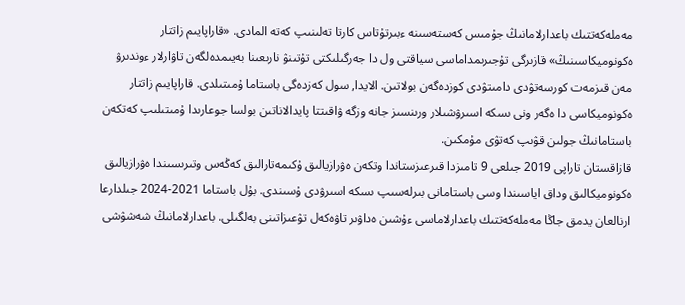مەملەكەتتىك باعدارلامانىڭ جۇمىس كەستەسىنە ءبىرتۇتاس كارتا تەلىنىپ كەتە المادى. «قاراپايىم زاتتار ەكونوميكاسىنىڭ» قازىرگى تۇجىرىمداماسى سياقتى ول دا جەرگىلىكتى تۇتىنۋ نارىعىنا بەيىمدەلگەن تاۋارلار ءوندىرۋ مەن قىزمەت كورسەتۋدى دامىتۋدى كوزدەگەن بولاتىن. الايدا, سول كەزدەگى باستاما ۇمىتىلدى. قاراپايىم زاتتار ەكونوميكاسى دا ەگەر ونى ىسكە اسىرۋشىلار ورىنسىز جانە وزگە ۋاقىتتا پايدالاناتىن بولسا جوعارىدا ۇمىتىلىپ كەتكەن باستامانىڭ جولىن قۋىپ كەتۋى مۇمكىن.
قازاقستان تاراپى 2019 جىلعى 9 تامىزدا قىرعىزستاندا وتكەن ەۋرازيالىق ۇكىمەتارالىق كەڭەس وتىرىسىندا ەۋرازيالىق ەكونوميكالىق وداق اياسىندا وسى باستامانى بىرلەسىپ ىسكە اسىرۋدى ۇسىندى. بۇل باستاما 2021-2024 جىلدارعا ارنالعان يدمق جاڭا مەملەكەتتىك باعدارلاماسى ءۇشىن ەداۋىر تاۋەكەل تۋعىزاتىنى بەلگىلى. باعدارلامانىڭ شەشۋشى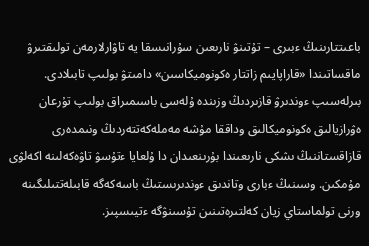باعىتتارىنىڭ ءبىرى – تۇتىنۋ نارىعىن سۇرانىسقا يە تاۋارلارمەن تولىقتىرۋ ماقساتىندا «قاراپايىم زاتتار ەكونوميكاسىن» دامىتۋ بولىپ تابىلادى. بىرلەسىپ ءوندىرۋ قازىردىڭ وزىندە ۇلەسى باسىمىراق بولىپ تۇرعان ەۋرازيالىق ەكونوميكالىق وداققا مۇشە مەملەكەتتەردىڭ ونىمدەرى قازاقستاننىڭ ىشكى نارىعىندا بۇرىنعىدان دا ۇلعايا ءتۇسۋ تاۋەكەلىنە اكەلۋى مۇمكىن. وسىنىڭ ءبارى وتاندىق ءوندىرىستىڭ باسەكەگە قابىلەتتىلىگىنە ورنى تولماستاي زيان كەلتىرەتىنىن تۇسىنۋگە ءتيىسپىز.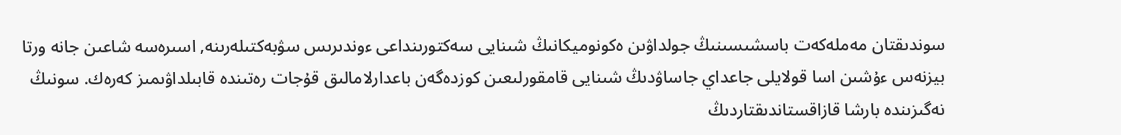سوندىقتان مەملەكەت باسشىسىنىڭ جولداۋىن ەكونوميكانىڭ شىنايى سەكتورىنداعى ءوندىرىس سۋبەكتىلەرىنە, اسىرەسە شاعىن جانە ورتا بيزنەس ءۇشىن اسا قولايلى جاعداي جاساۋدىڭ شىنايى قامقورلىعىن كوزدەگەن باعدارلامالىق قۇجات رەتىندە قابىلداۋىمىز كەرەك. سونىڭ نەگىزىندە بارشا قازاقستاندىقتاردىڭ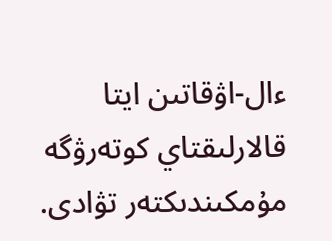ءال-اۋقاتىن ايتا قالارلىقتاي كوتەرۋگە مۇمكىندىكتەر تۋادى.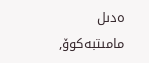ەدىل مامىتبەكوۆ,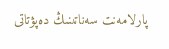پارلامەنت سەناتىنىڭ دەپۋتاتى